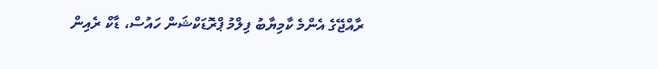ރާއްޖޭގެ އެންމެ ކާމިޔާބު ފިލްމު ޕްރޮޑަކްޝަން ހައުސް، ޑާކް ރެއިން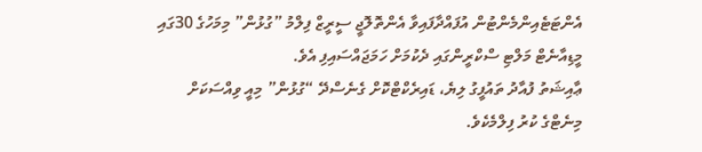އެންޓަޓެއިންމެންޓުން އުފައްދާފައިވާ އެންތޮލޮޖީ ސީރީޒް ފިލްމު ”ގުޅުން” މިމަހުގެ 30ގައި މީޑިއާނެޓް މަލްޓި ސްކްރީންގައި ދެކުމަށް ހަމަޖައްސައިފި އެވެ.
ޢާއިޝަތު ފުއާދު ތައުފީގު ލިޔެ، ޑައިރެކްޓްކޮށް ގެނެސްދޭ “ގުޅުން” މިއީ ވިއްސަކަށް މިނެޓްގެ ކުރު ފިލްމެކެވެ.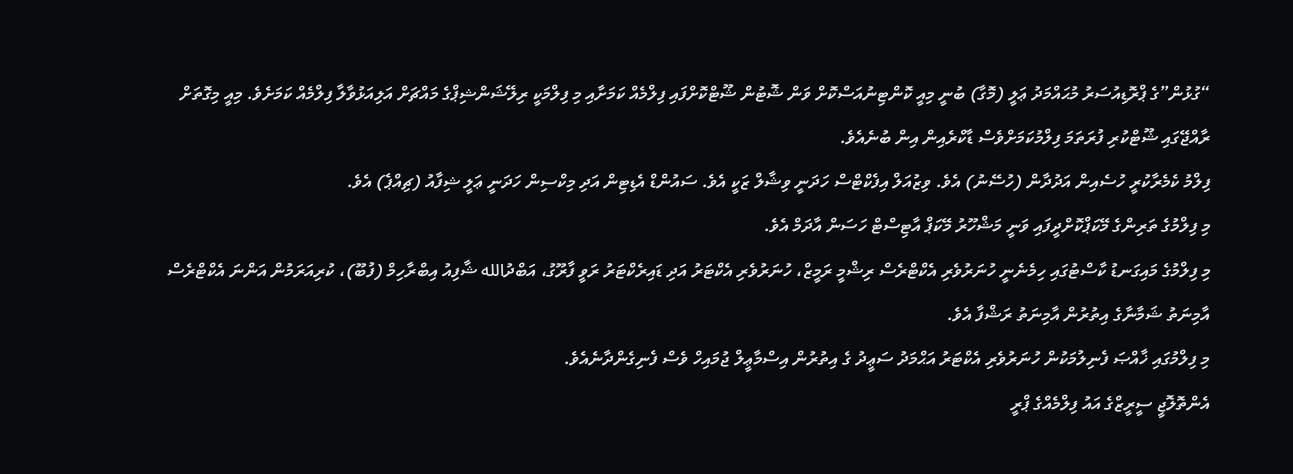“ގުޅުން”ގެ ޕްރޮޑިއުސަރު މުޙައްމަދު ޢަލީ (މޮގާ) ބުނީ މިއީ ކޮންޓިނުއަސްކޮށް ވަން ޝޮޓުން ޝޫޓްކޮށްފައި ފިލްމެއް ކަމަށާއި މި ފިލްމަކީ ރިލޭޝަންޝިޕްގެ މައްޗަށް އަލިއަޅުވާލާ ފިލްމެއް ކަމަށެވެ. މިއީ މިގޮތަށް ރާއްޖޭގައި ޝޫޓްކުރި ފުރަތަމަ ފިލްމުކަމަށްވެސް ޑާކްރެއިން އިން ބުނެއެވެ.
ފިލްމު ކެމެރާކުރީ ހުސެއިން އަދުދާން (ހުސޭނު) އެވެ. ވިޒުއަލް އިފެކްޓްސް ހަދަނީ ވިޝާލް ޒަކީ އެވެ. ސައުންޑް އެޑިޓިން އަދި މިކްސިން ހަދަނީ ޢަލީ ޝިފާއު (ޗިއްޕެ) އެވެ.
މި ފިލްމުގެ ތަރިންގެ މޭކަޕްކޮށްދީފައި ވަނީ މަޝްހޫރު މޭކަޕް އާޓިސްޓް ހަސަން އާދަމް އެވެ.
މި ފިލްމުގެ މައިގަނޑު ކާސްޓުގައި ހިމެނެނީ ހުނަރުވެރި އެކްޓްރެސް ރިޝްމީ ރަމީޒް، ހުނަރުވެރި އެކްޓަރު އަދި ޑައިރެކްޓަރު ރަވީ ފާރޫގު، އަބްދުالله ޝާފިއު އިބްރާހިމް (ފުބޫ)، ކުރިއަރަމުން އަންނަ އެކްޓްރެސް އާމިނަތު ޝަމާނާގެ އިތުރުން އާމިނަތު ރަޝްފާ އެވެ.
މި ފިލްމުގައި ޚާއްޞަ ފެނިލުމަކުން ހުނަރުވެރި އެކްޓަރު އަޙްމަދު ސަޢީދު ގެ އިތުރުން އިސްމާޢީލް ޖުމައިހް ވެސް ފެނިގެންދާނެއެވެ.
އެންތޮލޮޖީ ސީރީޒްގެ އައު ފިލްމެއްގެ ޕްރީ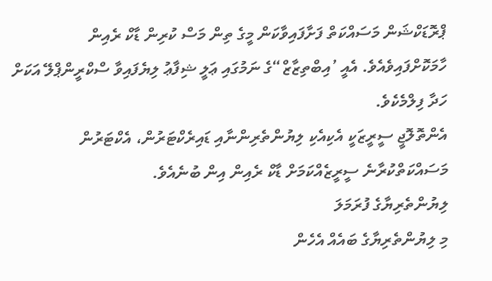ޕްރޮޑަކްޝަން މަސައްކަތް ފަށާފައިވާކަން މީގެ ތިން މަސް ކުރިން ޑާކް ރެއިން ހާމަކޮށްފައިވެއެވެ. އެއީ ’އިބްތިޒާޒް“ގެ ނަމުގައި ޢަލީ ޝިފާޢު ލިޔެފައިވާ ސްކްރީންޕްލޭ އަކަށް ހަދާ ފިލްމެކެވެ.
އެންތޮލޮޖީ ސީރީޒަކީ އެކިއެކި ލިޔުންތެރިންނާއި ޑައިރެކްޓަރުން، އެކްޓަރުން މަސައްކަތްކުރާނެ ސީރީޒެއްކަމަށް ޑާކް ރެއިން އިން ބުނެއެވެ.
ލިޔުންތެރިޔާގެ ފުރަމަލަ
މި ލިޔުންތެރިޔާގެ ބައެއް އެހެން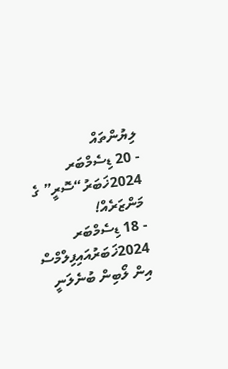ލިޔުންތައް
- 20 ޑިސެމްބަރ 2024ޚަބަރު“ސޮރީ” ގެ މަންޒަރެއް!
- 18 ޑިސެމްބަރ 2024ޚަބަރުއައިފިލްމްސް އިން ލޯބިން ބުނެލަނީ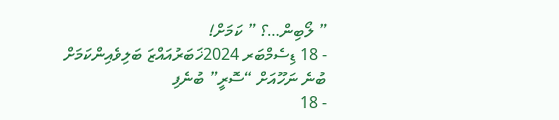” ލޯބިން…؟ ” ކަމަށް!
- 18 ޑިސެމްބަރ 2024ޚަބަރުއައްޒަ ބަލިވެއިންކަމަށް ބުނެ ނަހޫއަށް “ސޮރީ” ބުނެފި
- 18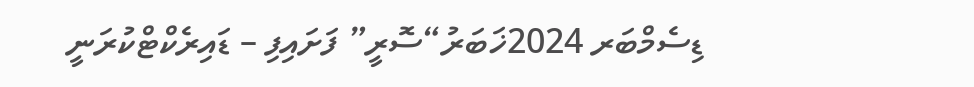ޑިސެމްބަރ 2024ޚަބަރު“ސޮރީ” ފަށައިފި – ޑައިރެކްޓްކުރަނީ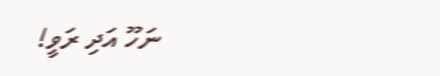ނަހޫ އަދި ރަވީ!